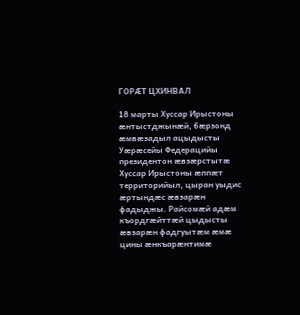ГОРÆТ ЦХИНВАЛ

18 марты Хуссар Ирыстоны æнтыстджынæй, бæрзонд æмвæзадыл ацыдысты Уæрæсейы Федерацийы президентон æвзæрстытæ Хуссар Ирыстоны æппæт территорийыл, цыран уыдис æртындæс æвзарæн фадыджы. Райсомæй адæм къордгæйттæй цыдысты æвзарæн фадгуытæм æмæ цины æнкъарæнтимæ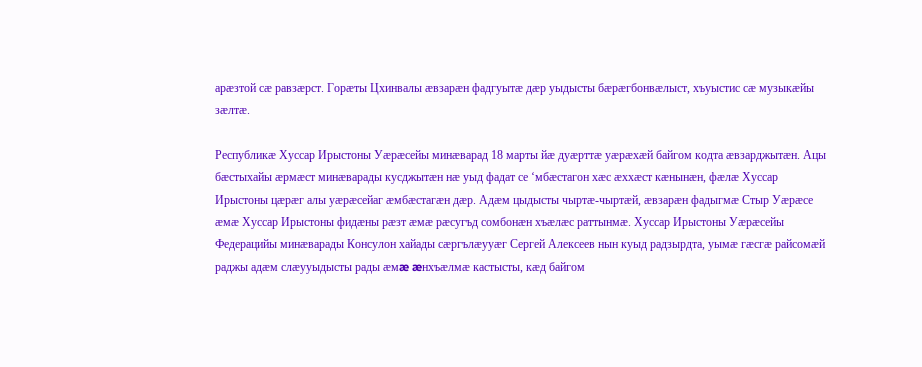арæзтой сæ равзæрст. Горæты Цхинвалы æвзарæн фадгуытæ дæр уыдысты бæрæгбонвæлыст, хъуыстис сæ музыкæйы зæлтæ.

Республикæ Хуссар Ирыстоны Уæрæсейы минæварад 18 марты йæ дуæрттæ уæрæхæй байгом кодта æвзарджытæн. Ацы бæстыхайы æрмæст минæварады кусджытæн нæ уыд фадат се ‘мбæстагон хæс æххæст кæнынæн, фæлæ Хуссар Ирыстоны цæрæг алы уæрæсейаг æмбæстагæн дæр. Адæм цыдысты чыртæ-чыртæй, æвзарæн фадыгмæ Стыр Уæрæсе æмæ Хуссар Ирыстоны фидæны рæзт æмæ рæсугъд сомбонæн хъæлæс раттынмæ. Хуссар Ирыстоны Уæрæсейы Федерацийы минæварады Консулон хайады сæргълæууæг Сергей Алексеев нын куыд радзырдта, уымæ гæсгæ райсомæй раджы адæм слæууыдысты рады æмæ æнхъæлмæ кастысты, кæд байгом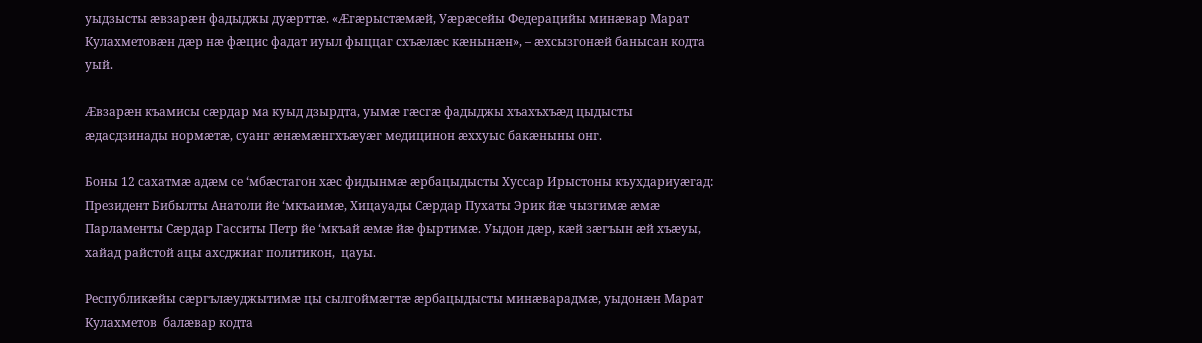уыдзысты æвзарæн фадыджы дуæрттæ. «Æгæрыстæмæй, Уæрæсейы Федерацийы минæвар Марат Кулахметовæн дæр нæ фæцис фадат иуыл фыццаг схъæлæс кæнынæн», – æхсызгонæй банысан кодта уый.

Æвзарæн къамисы сæрдар ма куыд дзырдта, уымæ гæсгæ фадыджы хъахъхъæд цыдысты æдасдзинады нормæтæ, суанг æнæмæнгхъæуæг медицинон æххуыс бакæныны онг.

Боны 12 сахатмæ адæм се ‘мбæстагон хæс фидынмæ æрбацыдысты Хуссар Ирыстоны къухдариуæгад: Президент Бибылты Анатоли йе ‘мкъаимæ, Хицауады Сæрдар Пухаты Эрик йæ чызгимæ æмæ Парламенты Сæрдар Гасситы Петр йе ‘мкъай æмæ йæ фыртимæ. Уыдон дæр, кæй зæгъын æй хъæуы, хайад райстой ацы ахсджиаг политикон,  цауы.

Республикæйы сæргълæуджытимæ цы сылгоймæгтæ æрбацыдысты минæварадмæ, уыдонæн Марат Кулахметов  балæвар кодта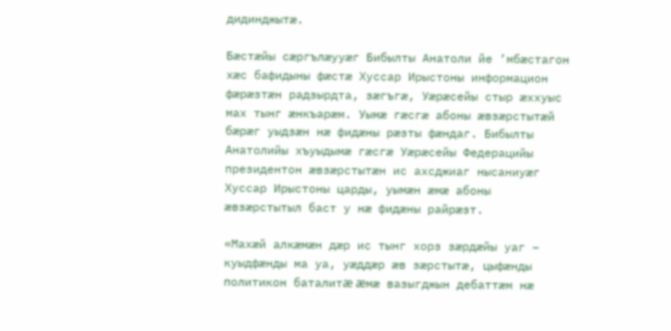дидинджытæ.

Бæстæйы сæргълæууæг Бибылты Анатоли йе ‘мбæстагон хæс бафидыны фæстæ Хуссар Ирыстоны информацион фæрæзтæн радзырдта, зæгъгæ, Уæрæсейы стыр æххуыс мах тынг æнкъарæм. Уымæ гæсгæ абоны æвзæрстытæй бæрæг уыдзæн нæ фидæны рæзты фæндаг. Бибылты Анатолийы хъуыдымæ гæсгæ Уæрæсейы Федерацийы президентон æвзæрстытæн ис ахсджиаг нысаниуæг Хуссар Ирыстоны царды, уымæн æмæ абоны æвзæрстытыл баст у нæ фидæны райрæзт.

«Махæй алкæмæн дæр ис тынг хорз зæрдæйы уаг – куыдфæнды ма уа, уæддæр æв зæрстытæ, цыфæнды политикон баталитæ æмæ вазыгджын дебаттæм нæ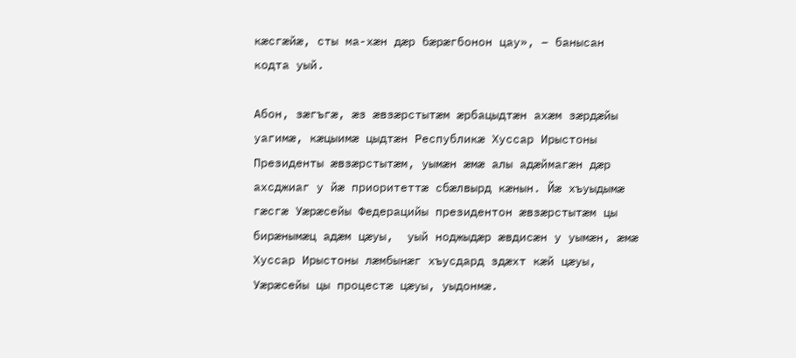кæсгæйæ, сты ма-хæн дæр бæрæгбонон цау», – банысан кодта уый.

Абон, зæгъгæ, æз æвзæрстытæм æрбацыдтæн ахæм зæрдæйы уагимæ, кæцыимæ цыдтæн Республикæ Хуссар Ирыстоны Президенты æвзæрстытæм, уымæн æмæ алы адæймагæн дæр ахсджиаг у йæ приоритеттæ сбæлвырд кæнын. Йæ хъуыдымæ гæсгæ Уæрæсейы Федерацийы президентон æвзæрстытæм цы бирæнымæц адæм цæуы,  уый ноджыдæр æвдисæн у уымæн, æмæ Хуссар Ирыстоны лæмбынæг хъусдард здæхт кæй цæуы, Уæрæсейы цы процестæ цæуы, уыдонмæ.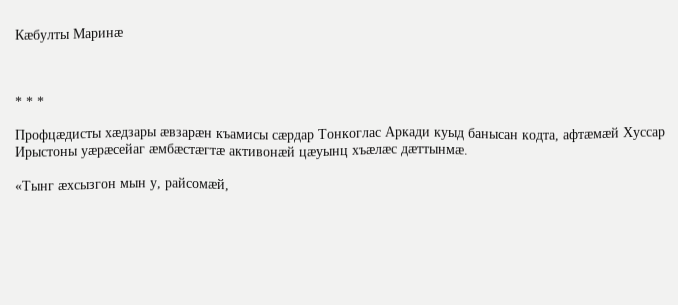Кæбулты Маринæ



* * *

Профцæдисты хæдзары æвзарæн къамисы сæрдар Тонкоглас Аркади куыд банысан кодта, афтæмæй Хуссар Ирыстоны уæрæсейаг æмбæстæгтæ активонæй цæуынц хъæлæс дæттынмæ.

«Тынг æхсызгон мын у, райсомæй,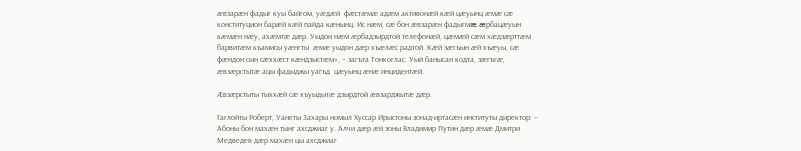æвзарæн фадыг куы байгом, уæдæй  фæстæмæ адæм активонæй кæй цæуынц æмæ сæ конституцион барæй кæй пайда кæнынц. Ис нæм, сæ бон æвзарæн фадыгмæ æрбацæуын кæмæн нæу, ахæмтæ дæр. Уыдон нæм æрбадзырдтой телефонæй, цæмæй сæм хæдзæрттæм барвитæм къамисы уæнгты  æмæ уыдон дæр хъæлæс радтой. Кæй зæгъын æй хъæуы, сæ фæндон сын сæххæст кæндзыстæм», – загъта Тонкоглас. Уый банысан кодта, зæгъгæ, æвзæрстытæ ацы фадыджы уагъд  цæуынц æнæ инцидентæй.

Æвзæрстыты тыххæй сæ хъуыдытæ дзырдтой æвзарджытæ дæр.

Гаглойты Роберт, Уанеты Захары номыл Хуссар Ирыстоны зонад-иртасæн институты директор: – Абоны бон махæн тынг ахсджиаг у. Алчи дæр æй зоны Владимир Путин дæр æмæ Дмитри Медведев дæр махæн цы ахсджиаг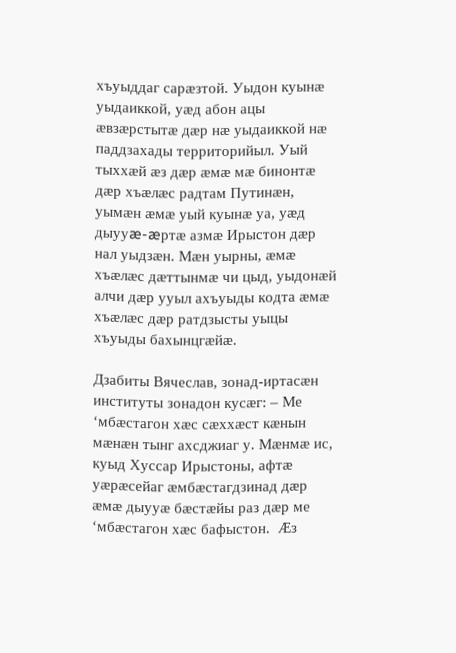хъуыддаг сарæзтой. Уыдон куынæ уыдаиккой, уæд абон ацы æвзæрстытæ дæр нæ уыдаиккой нæ паддзахады территорийыл. Уый тыххæй æз дæр æмæ мæ бинонтæ дæр хъæлæс радтам Путинæн, уымæн æмæ уый куынæ уа, уæд дыууæ-æртæ азмæ Ирыстон дæр нал уыдзæн. Мæн уырны, æмæ хъæлæс дæттынмæ чи цыд, уыдонæй алчи дæр ууыл ахъуыды кодта æмæ хъæлæс дæр ратдзысты уыцы хъуыды бахынцгæйæ.

Дзабиты Вячеслав, зонад-иртасæн институты зонадон кусæг: – Ме ‘мбæстагон хæс сæххæст кæнын мæнæн тынг ахсджиаг у. Мæнмæ ис, куыд Хуссар Ирыстоны, афтæ уæрæсейаг æмбæстагдзинад дæр æмæ дыууæ бæстæйы раз дæр ме ‘мбæстагон хæс бафыстон.  Æз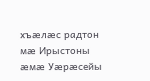хъæлæс радтон мæ Ирыстоны æмæ Уæрæсейы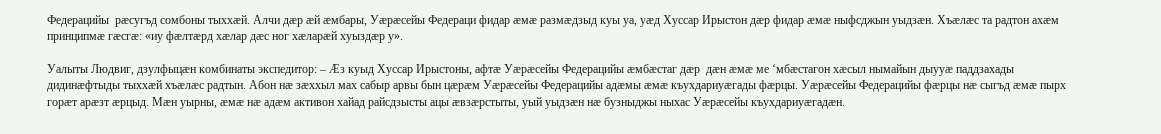Федерацийы  рæсугъд сомбоны тыххæй. Алчи дæр æй æмбары, Уæрæсейы Федераци фидар æмæ размæдзыд куы уа, уæд Хуссар Ирыстон дæр фидар æмæ ныфсджын уыдзæн. Хъæлæс та радтон ахæм принципмæ гæсгæ: «иу фæлтæрд хæлар дæс ног хæларæй хуыздæр у».

Уалыты Людвиг, дзулфыцæн комбинаты экспедитор: – Æз куыд Хуссар Ирыстоны, афтæ Уæрæсейы Федерацийы æмбæстаг дæр  дæн æмæ ме ‘мбæстагон хæсыл нымайын дыууæ паддзахады дидинæфтыды тыххæй хъæлæс радтын. Абон нæ зæххыл мах сабыр арвы бын цæрæм Уæрæсейы Федерацийы адæмы æмæ къухдариуæгады фæрцы. Уæрæсейы Федерацийы фæрцы нæ сыгъд æмæ пырх горæт арæзт æрцыд. Мæн уырны, æмæ нæ адæм активон хайад райсдзысты ацы æвзæрстыты, уый уыдзæн нæ бузныджы ныхас Уæрæсейы къухдариуæгадæн.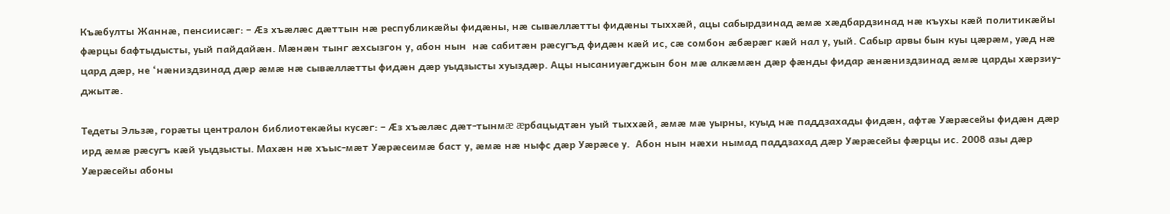Къæбулты Жаннæ, пенсиисæг: – Æз хъæлæс дæттын нæ республикæйы фидæны, нæ сывæллæтты фидæны тыххæй, ацы сабырдзинад æмæ хæдбардзинад нæ къухы кæй политикæйы фæрцы бафтыдысты, уый пайдайæн. Мæнæн тынг æхсызгон у, абон нын  нæ сабитæн рæсугъд фидæн кæй ис, сæ сомбон æбæрæг кæй нал у, уый. Сабыр арвы бын куы цæрæм, уæд нæ цард дæр, не ‘нæниздзинад дæр æмæ нæ сывæллæтты фидæн дæр уыдзысты хуыздæр. Ацы нысаниуæгджын бон мæ алкæмæн дæр фæнды фидар æнæниздзинад æмæ царды хæрзиу-джытæ.

Тедеты Эльзæ, горæты централон библиотекæйы кусæг: – Æз хъæлæс дæт-тынмæ æрбацыдтæн уый тыххæй, æмæ мæ уырны, куыд нæ паддзахады фидæн, афтæ Уæрæсейы фидæн дæр ирд æмæ рæсугъ кæй уыдзысты. Махæн нæ хъыс-мæт Уæрæсеимæ баст у, æмæ нæ ныфс дæр Уæрæсе у.  Абон нын нæхи нымад паддзахад дæр Уæрæсейы фæрцы ис. 2008 азы дæр Уæрæсейы абоны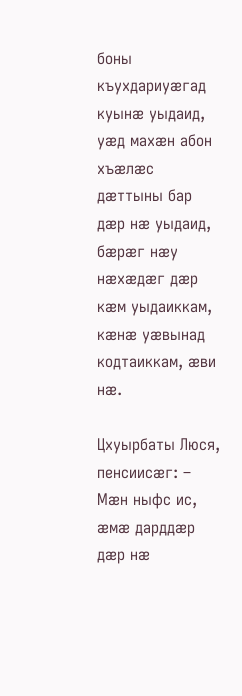боны къухдариуæгад куынæ уыдаид, уæд махæн абон хъæлæс дæттыны бар дæр нæ уыдаид, бæрæг нæу нæхæдæг дæр кæм уыдаиккам, кæнæ уæвынад кодтаиккам, æви нæ.

Цхуырбаты Люся, пенсиисæг: – Мæн ныфс ис, æмæ дарддæр дæр нæ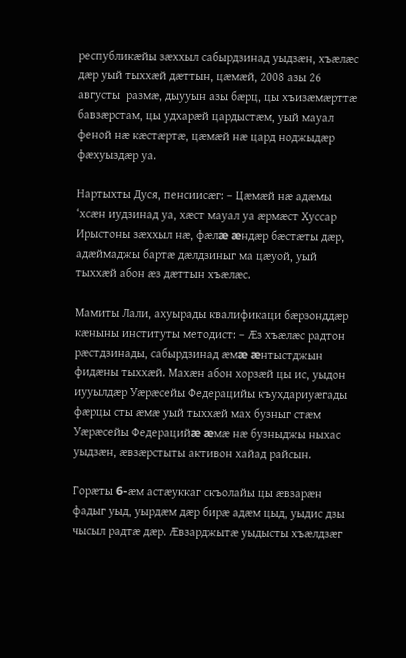республикæйы зæххыл сабырдзинад уыдзæн, хъæлæс дæр уый тыххæй дæттын, цæмæй, 2008 азы 26 августы  размæ, дыууын азы бæрц, цы хъизæмæрттæ бавзæрстам, цы удхарæй цардыстæм, уый мауал феной нæ кæстæртæ, цæмæй нæ цард ноджыдæр фæхуыздæр уа.

Нартыхты Дуся, пенсиисæг: – Цæмæй нæ адæмы ‘хсæн иудзинад уа, хæст мауал уа æрмæст Хуссар Ирыстоны зæххыл нæ, фæлæ æндæр бæстæты дæр, адæймаджы бартæ дæлдзиныг ма цæуой, уый тыххæй абон æз дæттын хъæлæс.

Мамиты Лали, ахуырады квалификаци бæрзонддæр кæныны институты методист: – Æз хъæлæс радтон рæстдзинады, сабырдзинад æмæ æнтыстджын фидæны тыххæй. Махæн абон хорзæй цы ис, уыдон иууылдæр Уæрæсейы Федерацийы къухдариуæгады фæрцы сты æмæ уый тыххæй мах бузныг стæм Уæрæсейы Федерацийæ æмæ нæ бузныджы ныхас уыдзæн, æвзæрстыты активон хайад райсын.

Горæты 6-æм астæуккаг скъолайы цы æвзарæн фадыг уыд, уырдæм дæр бирæ адæм цыд, уыдис дзы чысыл радтæ дæр. Æвзарджытæ уыдысты хъæлдзæг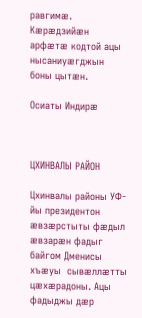равгимæ. Кæрæдзийæн арфæтæ кодтой ацы нысаниуæгджын боны цытæн.

Осиаты Индирæ



ЦХИНВАЛЫ РАЙОН

Цхинвалы районы УФ-йы президентон æвзæрстыты фæдыл æвзарæн фадыг байгом Дменисы хъæуы  сывæллæтты цæхæрадоны. Ацы фадыджы дæр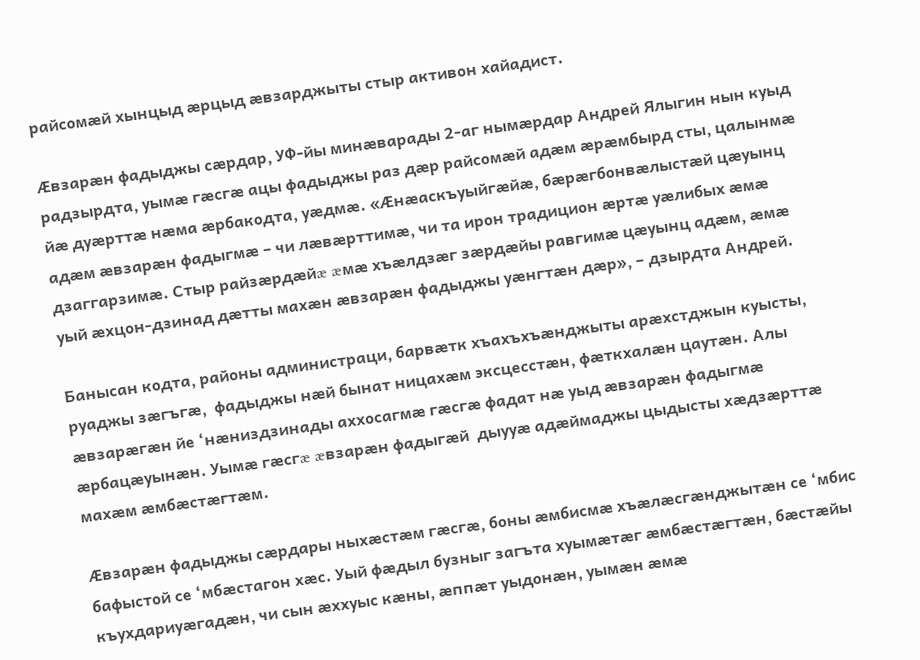райсомæй хынцыд æрцыд æвзарджыты стыр активон хайадист.

Æвзарæн фадыджы сæрдар, УФ-йы минæварады 2-аг нымæрдар Андрей Ялыгин нын куыд радзырдта, уымæ гæсгæ ацы фадыджы раз дæр райсомæй адæм æрæмбырд сты, цалынмæ йæ дуæрттæ нæма æрбакодта, уæдмæ. «Æнæаскъуыйгæйæ, бæрæгбонвæлыстæй цæуынц адæм æвзарæн фадыгмæ – чи лæвæрттимæ, чи та ирон традицион æртæ уæлибых æмæ дзаггарзимæ. Стыр райзæрдæйæ æмæ хъæлдзæг зæрдæйы равгимæ цæуынц адæм, æмæ уый æхцон-дзинад дæтты махæн æвзарæн фадыджы уæнгтæн дæр», – дзырдта Андрей.

Банысан кодта, районы администраци, барвæтк хъахъхъæнджыты арæхстджын куысты, руаджы зæгъгæ,  фадыджы нæй бынат ницахæм эксцесстæн, фæткхалæн цаутæн. Алы æвзарæгæн йе ‘нæниздзинады аххосагмæ гæсгæ фадат нæ уыд æвзарæн фадыгмæ æрбацæуынæн. Уымæ гæсгæ æвзарæн фадыгæй  дыууæ адæймаджы цыдысты хæдзæрттæ махæм æмбæстæгтæм.

Æвзарæн фадыджы сæрдары ныхæстæм гæсгæ, боны æмбисмæ хъæлæсгæнджытæн се ‘мбис бафыстой се ‘мбæстагон хæс. Уый фæдыл бузныг загъта хуымæтæг æмбæстæгтæн, бæстæйы къухдариуæгадæн, чи сын æххуыс кæны, æппæт уыдонæн, уымæн æмæ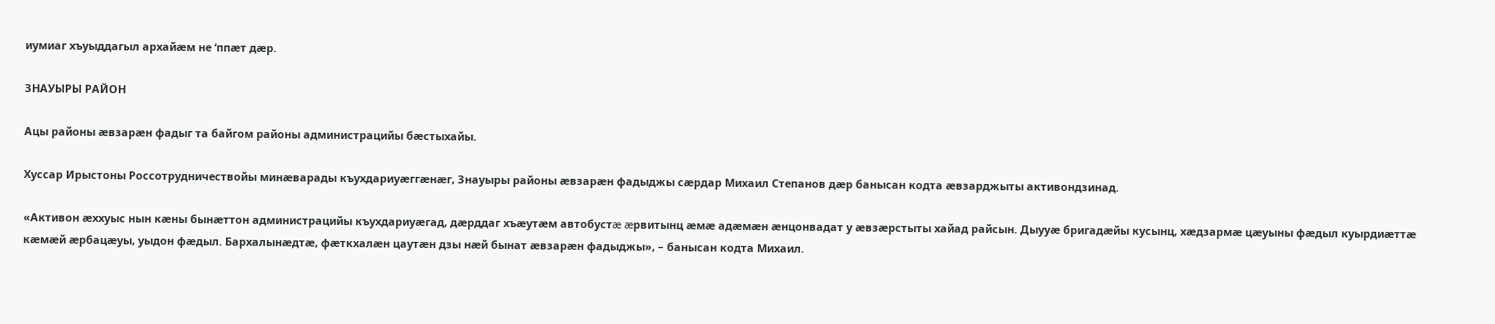иумиаг хъуыддагыл архайæм не ‘ппæт дæр.

ЗНАУЫРЫ РАЙОН

Ацы районы æвзарæн фадыг та байгом районы администрацийы бæстыхайы.

Хуссар Ирыстоны Россотрудничествойы минæварады къухдариуæггæнæг, Знауыры районы æвзарæн фадыджы сæрдар Михаил Степанов дæр банысан кодта æвзарджыты активондзинад.

«Активон æххуыс нын кæны бынæттон администрацийы къухдариуæгад, дæрддаг хъæутæм автобустæ æрвитынц æмæ адæмæн æнцонвадат у æвзæрстыты хайад райсын. Дыууæ бригадæйы кусынц, хæдзармæ цæуыны фæдыл куырдиæттæ кæмæй æрбацæуы, уыдон фæдыл. Бархалынæдтæ, фæткхалæн цаутæн дзы нæй бынат æвзарæн фадыджы», – банысан кодта Михаил.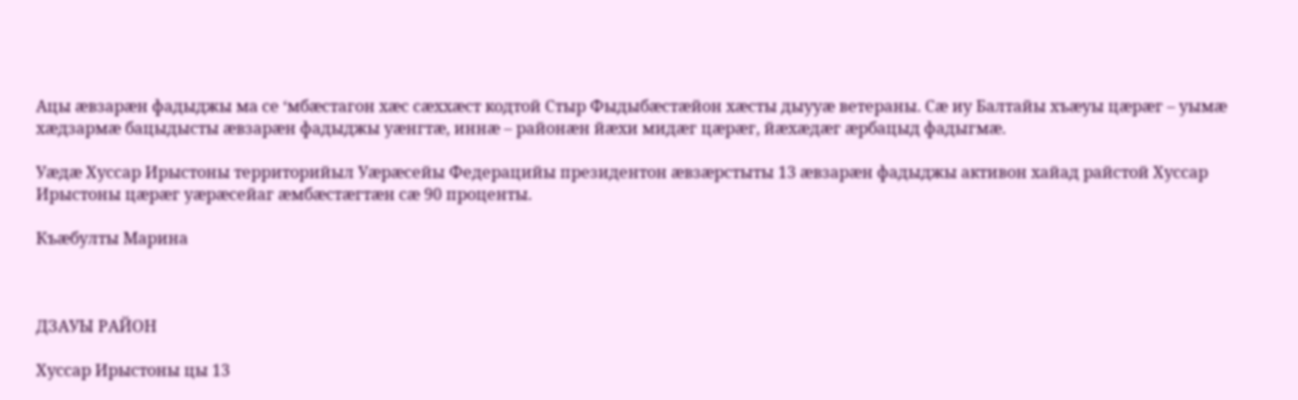Ацы æвзарæн фадыджы ма се ‘мбæстагон хæс сæххæст кодтой Стыр Фыдыбæстæйон хæсты дыууæ ветераны. Сæ иу Балтайы хъæуы цæрæг – уымæ хæдзармæ бацыдысты æвзарæн фадыджы уæнгтæ, иннæ – районæн йæхи мидæг цæрæг, йæхæдæг æрбацыд фадыгмæ.

Уæдæ Хуссар Ирыстоны территорийыл Уæрæсейы Федерацийы президентон æвзæрстыты 13 æвзарæн фадыджы активон хайад райстой Хуссар Ирыстоны цæрæг уæрæсейаг æмбæстæгтæн сæ 90 проценты.

Къæбулты Марина



ДЗАУЫ РАЙОН

Хуссар Ирыстоны цы 13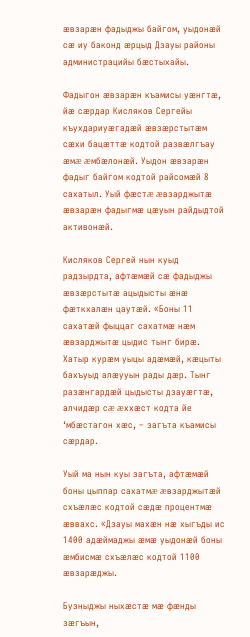æвзарæн фадыджы байгом, уыдонæй сæ иу баконд æрцыд Дзауы районы администрацийы бæстыхайы.

Фадыгон æвзарæн къамисы уæнгтæ, йæ сæрдар Кисляков Сергейы къухдариуæгадæй æвзæрстытæм сæхи бацæттæ кодтой развæлгъау æмæ æмбæлонæй. Уыдон æвзарæн фадыг байгом кодтой райсомæй 8 сахатыл. Уый фæстæ æвзарджытæ æвзарæн фадыгмæ цæуын райдыдтой активонæй.

Кисляков Сергей нын куыд радзырдта, афтæмæй сæ фадыджы æвзæрстытæ ацыдысты æнæ фæткхалæн цаутæй. «Боны 11 сахатæй фыццаг сахатмæ нæм æвзарджытæ цыдис тынг бирæ. Хатыр курæм уыцы адæмæй, кæцыты бахъуыд алæууын рады дæр. Тынг разæнгардæй цыдысты дзауæгтæ, алчидæр сæ æххæст кодта йе ‘мбæстагон хæс, – загъта къамисы сæрдар.

Уый ма нын куы загъта, афтæмæй боны цыппар сахатмæ æвзарджытæй схъæлæс кодтой сæдæ процентмæ æввахс. «Дзауы махæн нæ хыгъды ис 1400 адæймаджы æмæ уыдонæй боны æмбисмæ схъæлæс кодтой 1100 æвзарæджы.

Бузныджы ныхæстæ мæ фæнды зæгъын,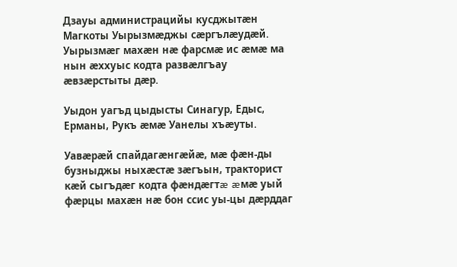Дзауы администрацийы кусджытæн Магкоты Уырызмæджы сæргълæудæй. Уырызмæг махæн нæ фарсмæ ис æмæ ма нын æххуыс кодта развæлгъау æвзæрстыты дæр.

Уыдон уагъд цыдысты Синагур, Едыс, Ерманы, Рукъ æмæ Уанелы хъæуты.

Уавæрæй спайдагæнгæйæ, мæ фæн-ды бузныджы ныхæстæ зæгъын, тракторист кæй сыгъдæг кодта фæндæгтæ æмæ уый фæрцы махæн нæ бон ссис уы-цы дæрддаг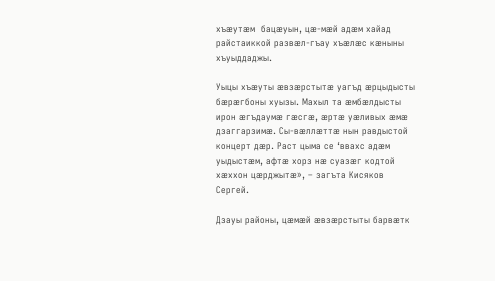хъæутæм  бацæуын, цæ-мæй адæм хайад райстаиккой развæл-гъау хъæлæс кæныны хъуыддаджы.

Уыцы хъæуты æвзæрстытæ уагъд æрцыдысты бæрæгбоны хуызы. Махыл та æмбæлдысты ирон æгъдаумæ гæсгæ, æртæ уæливых æмæ дзаггарзимæ. Сы-вæллæттæ нын равдыстой концерт дæр. Раст цыма се ‘ввахс адæм уыдыстæм, афтæ хорз нæ суазæг кодтой хæххон цæрджытæ», – загъта Кисяков Сергей.

Дзауы районы, цæмæй æвзæрстыты барвæтк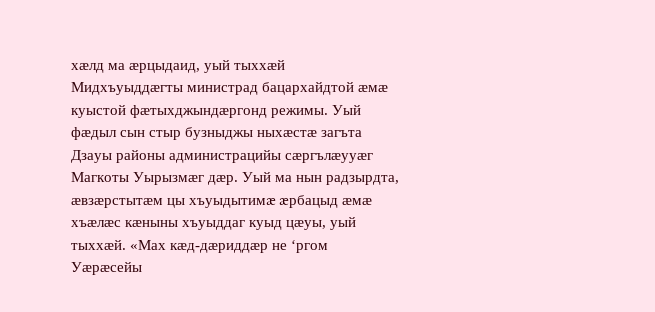хæлд ма æрцыдаид, уый тыххæй Мидхъуыддæгты министрад бацархайдтой æмæ куыстой фæтыхджындæргонд режимы. Уый фæдыл сын стыр бузныджы ныхæстæ загъта Дзауы районы администрацийы сæргълæууæг Магкоты Уырызмæг дæр. Уый ма нын радзырдта, æвзæрстытæм цы хъуыдытимæ æрбацыд æмæ хъæлæс кæныны хъуыддаг куыд цæуы, уый тыххæй. «Мах кæд-дæриддæр не ‘ргом Уæрæсейы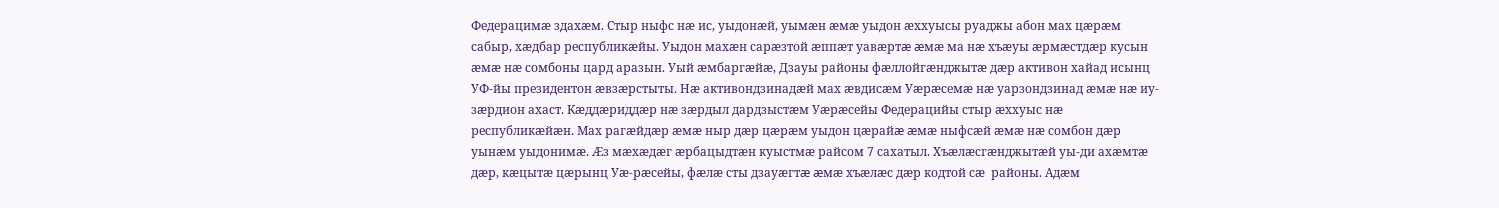Федерацимæ здахæм. Стыр ныфс нæ ис, уыдонæй, уымæн æмæ уыдон æххуысы руаджы абон мах цæрæм сабыр, хæдбар республикæйы. Уыдон махæн сарæзтой æппæт уавæртæ æмæ ма нæ хъæуы æрмæстдæр кусын æмæ нæ сомбоны цард аразын. Уый æмбаргæйæ, Дзауы районы фæллойгæнджытæ дæр активон хайад исынц УФ-йы президентон æвзæрстыты. Нæ активондзинадæй мах æвдисæм Уæрæсемæ нæ уарзондзинад æмæ нæ иу-зæрдион ахаст. Кæддæриддæр нæ зæрдыл дардзыстæм Уæрæсейы Федерацийы стыр æххуыс нæ республикæйæн. Мах рагæйдæр æмæ ныр дæр цæрæм уыдон цæрайæ æмæ ныфсæй æмæ нæ сомбон дæр уынæм уыдонимæ. Æз мæхæдæг æрбацыдтæн куыстмæ райсом 7 сахатыл. Хъæлæсгæнджытæй уы-ди ахæмтæ дæр, кæцытæ цæрынц Уæ-рæсейы, фæлæ сты дзауæгтæ æмæ хъæлæс дæр кодтой сæ  районы. Адæм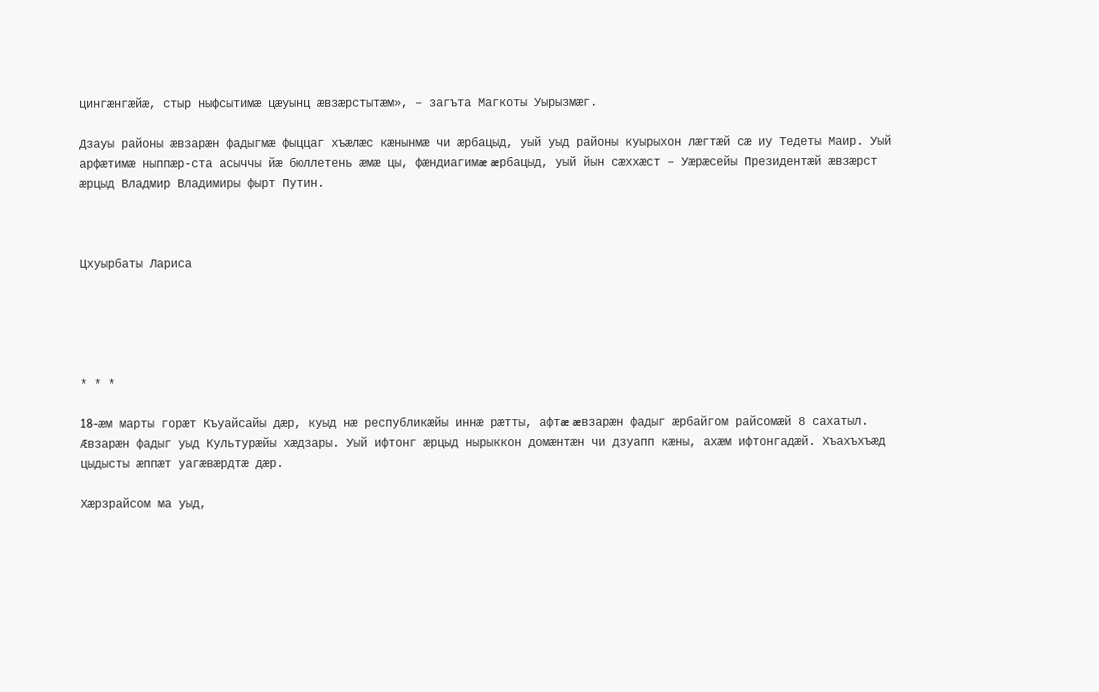цингæнгæйæ, стыр ныфсытимæ цæуынц æвзæрстытæм», – загъта Магкоты Уырызмæг.

Дзауы районы æвзарæн фадыгмæ фыццаг хъæлæс кæнынмæ чи æрбацыд, уый уыд районы куырыхон лæгтæй сæ иу Тедеты Маир. Уый арфæтимæ ныппæр-ста асыччы йæ бюллетень æмæ цы, фæндиагимæ æрбацыд, уый йын сæххæст – Уæрæсейы Президентæй æвзæрст æрцыд Владмир Владимиры фырт Путин.



Цхуырбаты Лариса





* * *

18-æм марты горæт Къуайсайы дæр, куыд нæ республикæйы иннæ рæтты, афтæ æвзарæн фадыг æрбайгом райсомæй 8 сахатыл. Æвзарæн фадыг уыд Культурæйы хæдзары. Уый ифтонг æрцыд нырыккон домæнтæн чи дзуапп кæны, ахæм ифтонгадæй. Хъахъхъæд цыдысты æппæт уагæвæрдтæ дæр.

Хæрзрайсом ма уыд,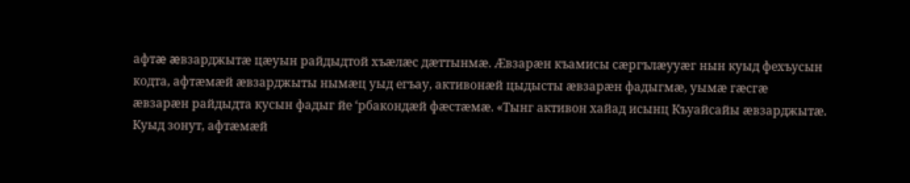афтæ æвзарджытæ цæуын райдыдтой хъæлæс дæттынмæ. Æвзарæн къамисы сæргълæууæг нын куыд фехъусын кодта, афтæмæй æвзарджыты нымæц уыд егъау, активонæй цыдысты æвзарæн фадыгмæ, уымæ гæсгæ æвзарæн райдыдта кусын фадыг йе ‘рбакондæй фæстæмæ. «Тынг активон хайад исынц Къуайсайы æвзарджытæ. Куыд зонут, афтæмæй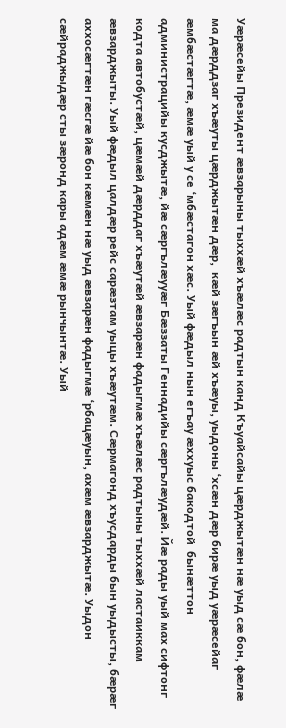Уæрæсейы Президент æвзарыны тыххæй хъæлæс радтын канд Къуайсайы цæрджытæн нæ уыд сæ бон, фæлæ ма дæрддзаг хъæуты цæрджытæн дæр,  кæй зæгъын æй хъæуы, уыдоны ‘хсæн дæр бирæ уыд уæрæсейаг æмбæстæгтæ, æмæ уый у се ‘мбæстагон хæс. Уый фæдыл нын егъау æххуыс бакодтой  бынæттон администрацийы кусджытæ, йæ сæргълæууæг Бæззаты Геннадийы сæргълæудæй. Йæ рады уый мах сифтонг кодта автобустæй, цæмæй дæрддаг хъæутæй æвзарæн фадыгмæ хъæлæс радтыны тыххæй ластаиккам æвзарджыты. Уый фæдыл цалдæр рейс сарæзтам уыцы хъæутæм. Сæрмагонд хъусдарды бын уыдысты, бæрæг аххосæгтæн гæсгæ йæ бон кæмæн нæ уыд æвзарæн фадыгмæ ‘рбацæуын, ахæм æвзарджытæ. Уыдон сæйраджыдæр сты зæронд кары адæм æмæ рынчынтæ. Уый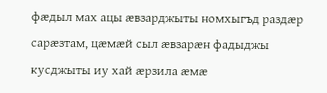фæдыл мах ацы æвзарджыты номхыгъд раздæр сарæзтам, цæмæй сыл æвзарæн фадыджы кусджыты иу хай æрзила æмæ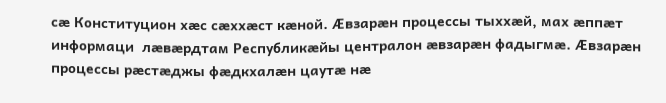сæ Конституцион хæс сæххæст кæной. Æвзарæн процессы тыххæй, мах æппæт информаци  лæвæрдтам Республикæйы централон æвзарæн фадыгмæ. Æвзарæн процессы рæстæджы фæдкхалæн цаутæ нæ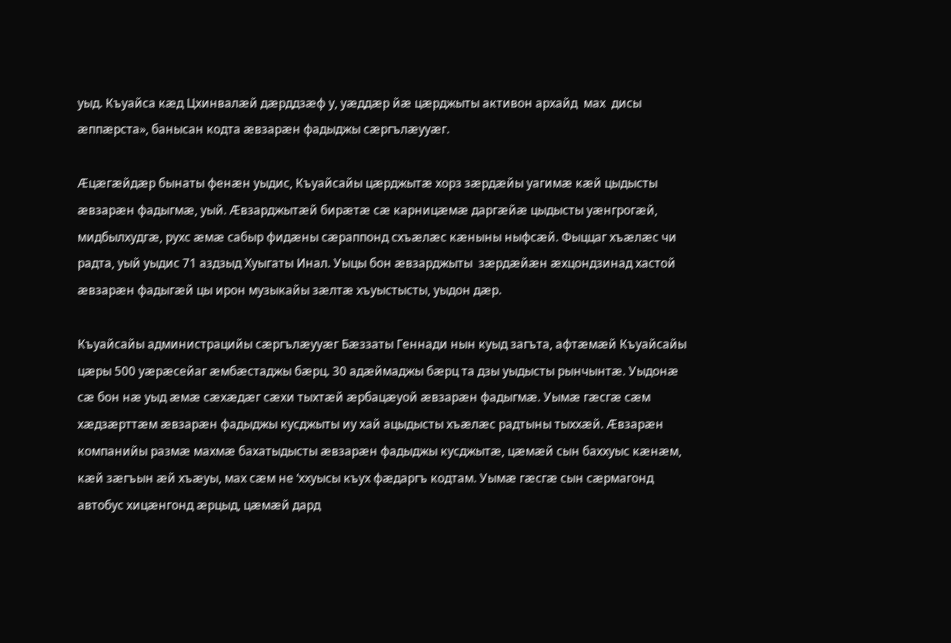уыд. Къуайса кæд Цхинвалæй дæрддзæф у, уæддæр йæ цæрджыты активон архайд  мах  дисы æппæрста», банысан кодта æвзарæн фадыджы сæргълæууæг.

Æцæгæйдæр бынаты фенæн уыдис, Къуайсайы цæрджытæ хорз зæрдæйы уагимæ кæй цыдысты æвзарæн фадыгмæ, уый. Æвзарджытæй бирæтæ сæ карницæмæ даргæйæ цыдысты уæнгрогæй, мидбылхудгæ, рухс æмæ сабыр фидæны сæраппонд схъæлæс кæныны ныфсæй. Фыццаг хъæлæс чи радта, уый уыдис 71 аздзыд Хуыгаты Инал. Уыцы бон æвзарджыты  зæрдæйæн æхцондзинад хастой æвзарæн фадыгæй цы ирон музыкайы зæлтæ хъуыстысты, уыдон дæр.

Къуайсайы администрацийы сæргълæууæг Бæззаты Геннади нын куыд загъта, афтæмæй Къуайсайы цæры 500 уæрæсейаг æмбæстаджы бæрц. 30 адæймаджы бæрц та дзы уыдысты рынчынтæ. Уыдонæ сæ бон нæ уыд æмæ сæхæдæг сæхи тыхтæй æрбацæуой æвзарæн фадыгмæ. Уымæ гæсгæ сæм хæдзæрттæм æвзарæн фадыджы кусджыты иу хай ацыдысты хъæлæс радтыны тыххæй. Æвзарæн компанийы размæ махмæ бахатыдысты æвзарæн фадыджы кусджытæ, цæмæй сын баххуыс кæнæм, кæй зæгъын æй хъæуы, мах сæм не ‘ххуысы къух фæдаргъ кодтам. Уымæ гæсгæ сын сæрмагонд автобус хицæнгонд æрцыд, цæмæй дард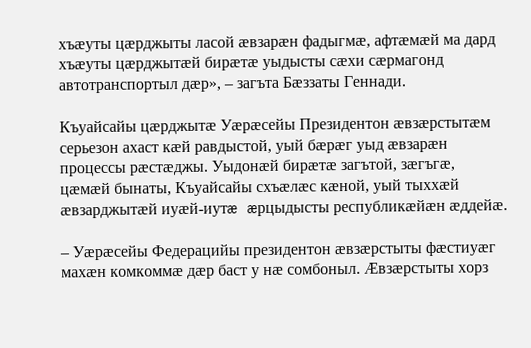хъæуты цæрджыты ласой æвзарæн фадыгмæ, афтæмæй ма дард хъæуты цæрджытæй бирæтæ уыдысты сæхи сæрмагонд автотранспортыл дæр», – загъта Бæззаты Геннади.

Къуайсайы цæрджытæ Уæрæсейы Президентон æвзæрстытæм серьезон ахаст кæй равдыстой, уый бæрæг уыд æвзарæн процессы рæстæджы. Уыдонæй бирæтæ загътой, зæгъгæ, цæмæй бынаты, Къуайсайы схъæлæс кæной, уый тыххæй æвзарджытæй иуæй-иутæ æрцыдысты республикæйæн æддейæ.

– Уæрæсейы Федерацийы президентон æвзæрстыты фæстиуæг махæн комкоммæ дæр баст у нæ сомбоныл. Æвзæрстыты хорз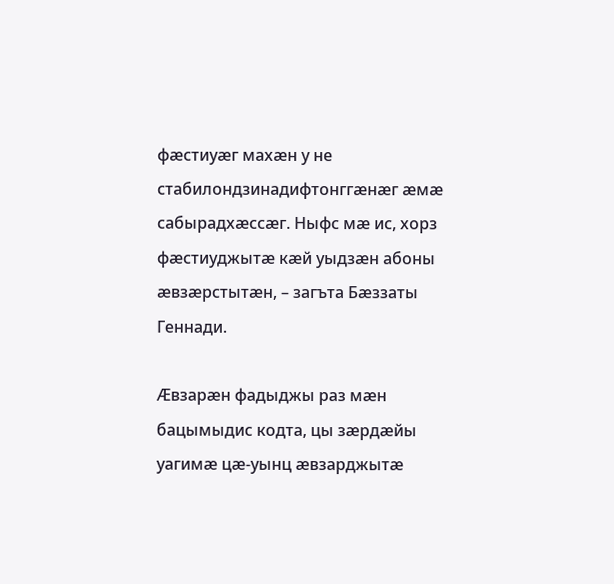фæстиуæг махæн у не стабилондзинадифтонггæнæг æмæ сабырадхæссæг. Ныфс мæ ис, хорз фæстиуджытæ кæй уыдзæн абоны æвзæрстытæн, – загъта Бæззаты Геннади.

Æвзарæн фадыджы раз мæн бацымыдис кодта, цы зæрдæйы уагимæ цæ-уынц æвзарджытæ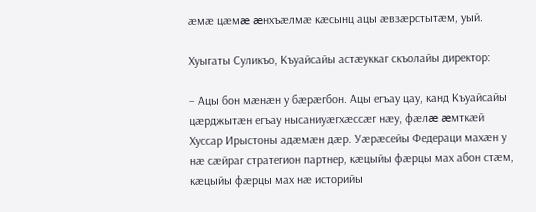æмæ цæмæ æнхъæлмæ кæсынц ацы æвзæрстытæм, уый.

Хуыгаты Суликъо, Къуайсайы астæуккаг скъолайы директор:

– Ацы бон мæнæн у бæрæгбон. Ацы егъау цау, канд Къуайсайы цæрджытæн егъау нысаниуæгхæссæг нæу, фæлæ æмткæй Хуссар Ирыстоны адæмæн дæр. Уæрæсейы Федераци махæн у нæ сæйраг стратегион партнер, кæцыйы фæрцы мах абон стæм, кæцыйы фæрцы мах нæ историйы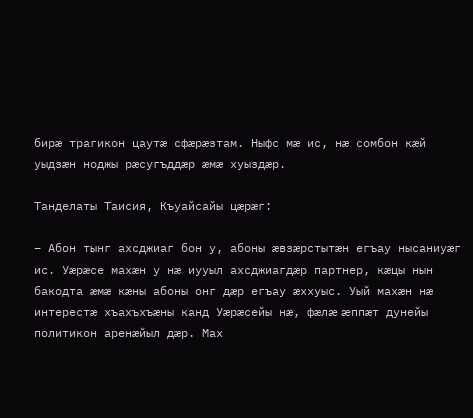бирæ трагикон цаутæ сфæрæзтам. Ныфс мæ ис, нæ сомбон кæй уыдзæн ноджы рæсугъддæр æмæ хуыздæр.

Танделаты Таисия, Къуайсайы цæрæг:

– Абон тынг ахсджиаг бон у, абоны æвзæрстытæн егъау нысаниуæг ис. Уæрæсе махæн у нæ иууыл ахсджиагдæр партнер, кæцы нын бакодта æмæ кæны абоны онг дæр егъау æххуыс. Уый махæн нæ интерестæ хъахъхъæны канд Уæрæсейы нæ, фæлæ æппæт дунейы политикон аренæйыл дæр. Мах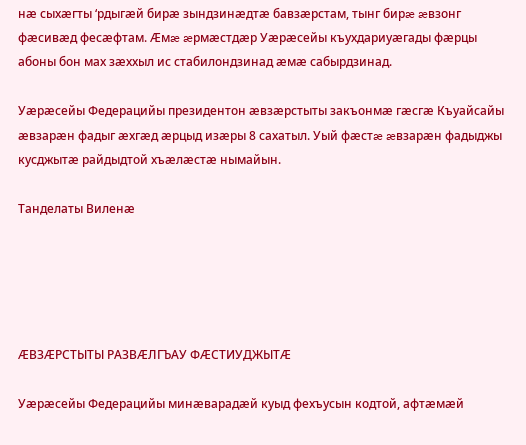нæ сыхæгты ‘рдыгæй бирæ зындзинæдтæ бавзæрстам, тынг бирæ æвзонг фæсивæд фесæфтам. Æмæ æрмæстдæр Уæрæсейы къухдариуæгады фæрцы абоны бон мах зæххыл ис стабилондзинад æмæ сабырдзинад.

Уæрæсейы Федерацийы президентон æвзæрстыты закъонмæ гæсгæ Къуайсайы æвзарæн фадыг æхгæд æрцыд изæры 8 сахатыл. Уый фæстæ æвзарæн фадыджы кусджытæ райдыдтой хъæлæстæ нымайын.

Танделаты Виленæ





ÆВЗÆРСТЫТЫ РАЗВÆЛГЪАУ ФÆСТИУДЖЫТÆ

Уæрæсейы Федерацийы минæварадæй куыд фехъусын кодтой, афтæмæй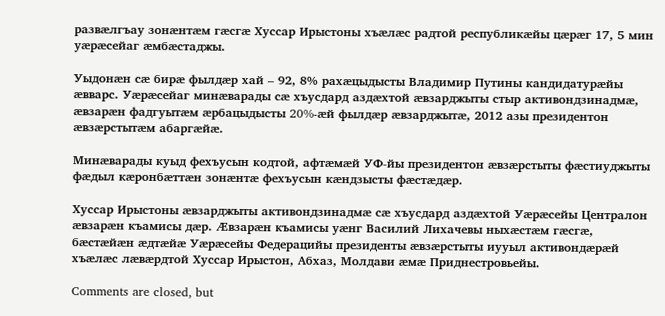развæлгъау зонæнтæм гæсгæ Хуссар Ирыстоны хъæлæс радтой республикæйы цæрæг 17, 5 мин уæрæсейаг æмбæстаджы.

Уыдонæн сæ бирæ фылдæр хай – 92, 8% рахæцыдысты Владимир Путины кандидатурæйы æвварс. Уæрæсейаг минæварады сæ хъусдард аздæхтой æвзарджыты стыр активондзинадмæ, æвзарæн фадгуытæм æрбацыдысты 20%-æй фылдæр æвзарджытæ, 2012 азы президентон æвзæрстытæм абаргæйæ.

Минæварады куыд фехъусын кодтой, афтæмæй УФ-йы президентон æвзæрстыты фæстиуджыты фæдыл кæронбæттæн зонæнтæ фехъусын кæндзысты фæстæдæр.

Хуссар Ирыстоны æвзарджыты активондзинадмæ сæ хъусдард аздæхтой Уæрæсейы Централон æвзарæн къамисы дæр. Æвзарæн къамисы уæнг Василий Лихачевы ныхæстæм гæсгæ, бæстæйæн æдтæйæ Уæрæсейы Федерацийы президенты æвзæрстыты иууыл активондæрæй хъæлæс лæвæрдтой Хуссар Ирыстон, Абхаз, Молдави æмæ Приднестровьейы.

Comments are closed, but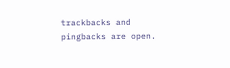trackbacks and pingbacks are open.